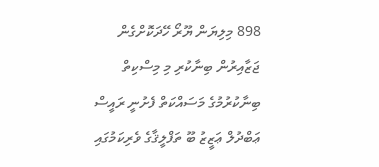898 މިލިޔަން ޔޫރޯ ހޭދަކޮށްގެން ޖަޒާއިރުން ބިނާކުރި މި މިސްކިތް ބިނާކުރުމުގެ މަސައްކަތް ފެށުނީ ރައީސް ޢަބްދުލް ޢަޒީޒު ބޫ ތަފްލީޤާގެ ވެރިކަމުގައި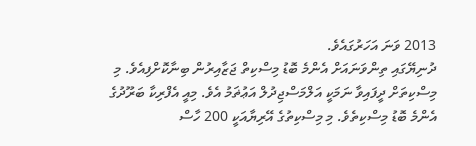2013 ވަނަ އަހަރުގައެވެ.
ދުނިޔޭގައި ތިންވަނައަށް އެންމެ ބޮޑު މިސްކިތް ޖަޒާއިރުން ބިނާކޮށްފިއެވެ. މި މިސްކިތަށް ދީފައިވާ ނަމަކީ އަލްމަސްޖިދުލް އަޢުޡަމު އެވެ. މިއީ އެފްރިކާ ބަރޫދުގެ އެންމެ ބޮޑު މިސްކިތެވެ. މި މިސްކިތުގެ އޭރިޔާއަކީ 200 ހާސް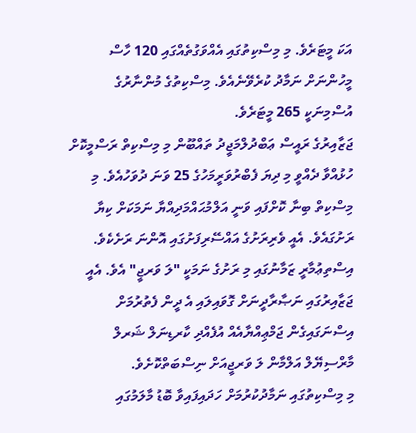އަކަ މީޓަރެވެ. މި މިސްކިތުގައި އެއްވަގުތެއްގައި 120 ހާސް މީހުންނަށް ނަމާދު ކުރެވޭނެއެވެ. މިސްކިތުގެ މުންނާރުގެ އުސްމިނަކީ 265 މީޓަރެވެ.
ޖަޒާއިރުގެ ރައީސް ޢަބްދުލްމަޖީދު ތައްބޫން މި މިސްކިތް ރަސްމީކޮށް ހުޅުއްވާ ދެއްވީ މި ދިޔަ ފެބްރުވަރީމަހުގެ 25 ވަނަ ދުވަހުއެވެ. މި މިސްކިތް ބިނާ ކޮށްފައި ވަނީ އަލްމުޙައްމަދިއްޔާ ނަމަކަށް ކިޔާ ރަށުގައެވެ. އެއީ ވެރިރަށުގެ އައްސޭރިފަށުގައި އޮންނަ ރަށެކެވެ. އިސްތިޢުމާރީ ޒަމާނުގައި މި ރަށުގެ ނަމަކީ "ލަ ވަރޖީ" އެވެ. އެއީ ޖަޒާއިރުގައި ނަޞާރާދީނަށް ގޮވައިލައި އެ ދީން ފެތުރުމަށް އިސްނަގައިގެން ޖަމްޢިއްޔާއެއް އުފެއްދި ކާރޑިނަލް ޝަރލް މާރްސިޔޭލް އަލްމާން ލަ ވަރޖީއަށް ނިސްބަތްކޮށެވެ.
މި މިސްކިތުގައި ނަމާދުކުރުމަށް ހަދައިފައިވާ ބޮޑު މާލަމުގައި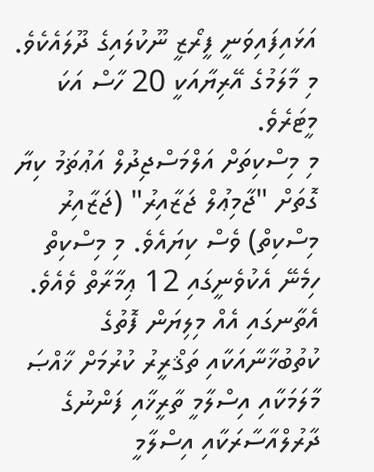އަޅައިފައިވަނީ ފީރޯޒީ ނޫކުލައިގެ ދޫލައެކެވެ. މި މާލަމުގެ އޭރިޔާއަކީ 20 ހާސް އަކަ މީޓަރެވެ.
މި މިސްކިތަށް އަލްމަސްޖިދުލް އަޢުޡަމު ކިޔާ ގޮތަށް "ޖާމިޢުލް ޖަޒާއިރު" (ޖަޒާއިރު މިސްކިތް) ވެސް ކިޔައެވެ. މި މިސްކިތް ހިމެނޭ އެކުވެނީގައި 12 ޢިމާރާތް ވެއެވެ. އެތާނގައި އެއް މިލިޔަން ފޮތުގެ ކުތުބުޚާނާއަކާއި ތަޤްރީރު ކުރުމަށް ޚާއްޞަ މާލަމަކާއި އިސްލާމީ ތާރީޚާއި ފަންނުގެ ދާރުލްއާސާރަކާއި އިސްލާމީ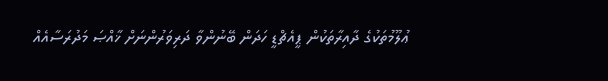ޢުލޫމުތަކުގެ ދާއިރާތަކުން ޕީއެޗްޑީ ހަދަން ބޭނުންވާ ދަރިވަރުންނަށް ޚާއްޞަ މަދުރަސާއެއް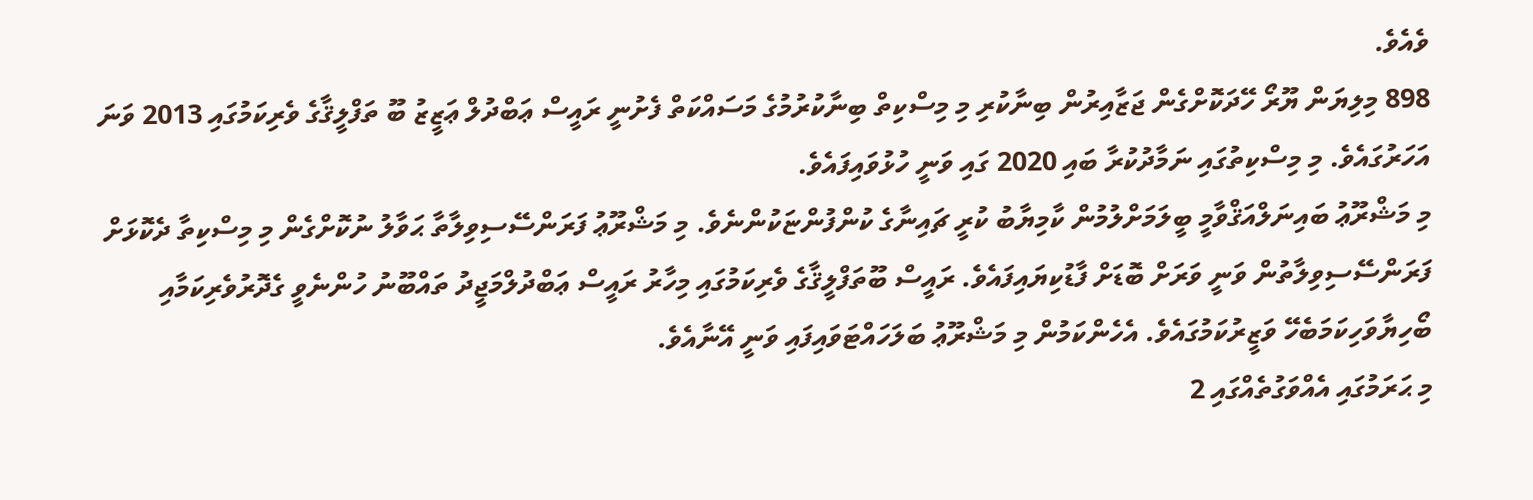ވެއެވެ.
898 މިލިޔަން ޔޫރޯ ހޭދަކޮށްގެން ޖަޒާއިރުން ބިނާކުރި މި މިސްކިތް ބިނާކުރުމުގެ މަސައްކަތް ފެށުނީ ރައީސް ޢަބްދުލް ޢަޒީޒު ބޫ ތަފްލީޤާގެ ވެރިކަމުގައި 2013 ވަނަ އަހަރުގައެވެ. މި މިސްކިތުގައި ނަމާދުކުރާ ބައި 2020 ގައި ވަނީ ހުޅުވައިފައެވެ.
މި މަޝްރޫޢު ބައިނަލްއަޤްވާމީ ބީލަމަށްލުމުން ކާމިޔާބު ކުރީ ޗައިނާގެ ކުންފުންޏަކުންނެވެ. މި މަޝްރޫޢު ފަރަންސޭސިވިލާތާ ޙަވާލު ނުކޮށްގެން މި މިސްކިތާ ދެކޮޅަށް ފަރަންސޭސިވިލާތުން ވަނީ ވަރަށް ބޮޑަށް ފާޑުކިޔައިފައެވެ. ރައީސް ބޫތަފްލީޤާގެ ވެރިކަމުގައި މިހާރު ރައީސް ޢަބްދުލްމަޖީދު ތައްބޫނު ހުންނެވީ ގެދޮރުވެރިކަމާއި ބޯހިޔާވަހިކަމަބެހޭ ވަޒީރުކަމުގައެވެ. އެހެންކަމުން މި މަޝްރޫޢު ބަލަހައްޓަވައިފައި ވަނީ އޭނާއެވެ.
މި ޙަރަމުގައި އެއްވަގުތެއްގައި 2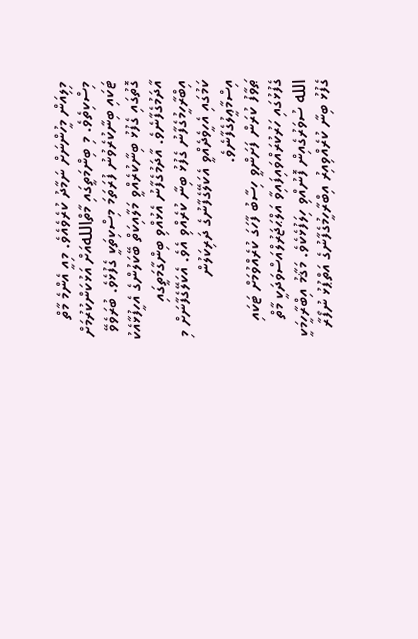މިލިއަން މީހުންނަށް ނަމާދު ކުރެވެއެވެ. މިއީ އެންމެ މާތް މިސްކިތެވެ. މި ބިންމަތީގައި މާތްاللهއަށް އަޅުކަންކުރުމަށް ޓަކައި ބިނާކުރެވުނު ފުރަތަމަ މިސްކިތަކީ ގެފުޅެވެ. ބުރަވެވޭ ގޮތުގައި ގެފުޅު ބިނާކުރެއްވީ މަލާއިކަތް ބޭކަލުންގެ އެހީފުޅާއެކު އާދަމުގެފާނެވެ. އާދަމުގެފާނު އެޅުއްވި ބިންގާމަތީގައި އިބްރާހީމުގެފާނު ގެފުޅު ބިނާ ކުރެއްވި އެވެ. އެކަލޭގެފާނަށް މި ކަމުގައި އެހީވެދެއްވީ އެކަލޭގެފާނުގެ ދަރިކަލުން އިސްމާޢީލުގެފާނެވެ.
ޠަވާފު ކުރަން ފަށަންވީ ހިސާބު ފާހަގަ ކުރެއްވުމަށް ޓަކައި ގެފުޅުގައި ހަރުކުރައްވައިފައިވާ އަލްޙަޖަރުލްއަސްވަދަކީ މާތް الله ސުވަރުގެއިން ފޮނުއްވި ހިލަފުޅެކެވެ. މަޤާމު އިބްރާހީމަކީ ގެފުޅު ބިނާ ކުރެއްވިއިރު އިބްރާހީމުގެފާނުގެ އަތްޕުޅު ނުފޯރާ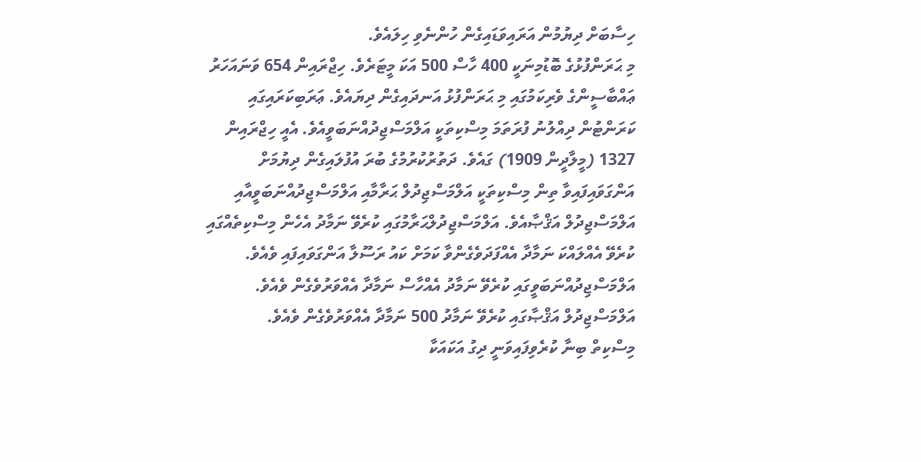ހިސާބަށް ދިޔުމުން އަރައިވަޑައިގެން ހުންނެވި ހިލައެވެ.
މި ޙަރަންފުޅުގެ ބޮޑުމިނަކީ 400 ހާސް 500 އަކަ މީޓަރެވެ. ހިޖްރައިން 654 ވަނައަހަރު ޢައްބާސީންގެ ވެރިކަމުގައި މި ޙަރަންފުޅު އަނދައިގެން ދިޔައެވެ. ޢަރަބިކަރައިގައި ކަރަންޓުން ދިއްލުނު ފުރަތަމަ މިސްކިތަކީ އަލްމަސްޖިދުއްނަބަވީއެވެ. އެއީ ހިޖްރައިން 1327 (މީލާދީން 1909) ގައެވެ. ދަތުރުކުރުމުގެ ބުރަ އުފުލައިގެން ދިޔުމަށް އަންގަވައިފައިވާ ތިން މިސްކިތަކީ އަލްމަސްޖިދުލް ޙަރާމާއި އަލްމަސްޖިދުއްނަބަވީއާއި އަލްމަސްޖިދުލް އަޤްޞާއެވެ. އަލްމަސްޖިދުލްޙަރާމުގައި ކުރެވޭ ނަމާދު އެހެން މިސްކިތެއްގައި ކުރެވޭ އެއްލައްކަ ނަމާދާ އެއްފަދަވެގެންވާ ކަމަށް ކައު ރަސޫލާ އަންގަވައިފައި ވެއެވެ. އަލްމަސްޖިދުއްނަބަވީގައި ކުރެވޭ ނަމާދު އެއްހާސް ނަމާދާ އެއްވަރުވެގެން ވެއެވެ. އަލްމަސްޖިދުލް އަޤްޞާގައި ކުރެވޭ ނަމާދު 500 ނަމާދާ އެއްވަރުވެގެން ވެއެވެ.
މިސްކިތް ބިނާ ކުރެވިފައިވަނީ ދިގު އަކައަކާ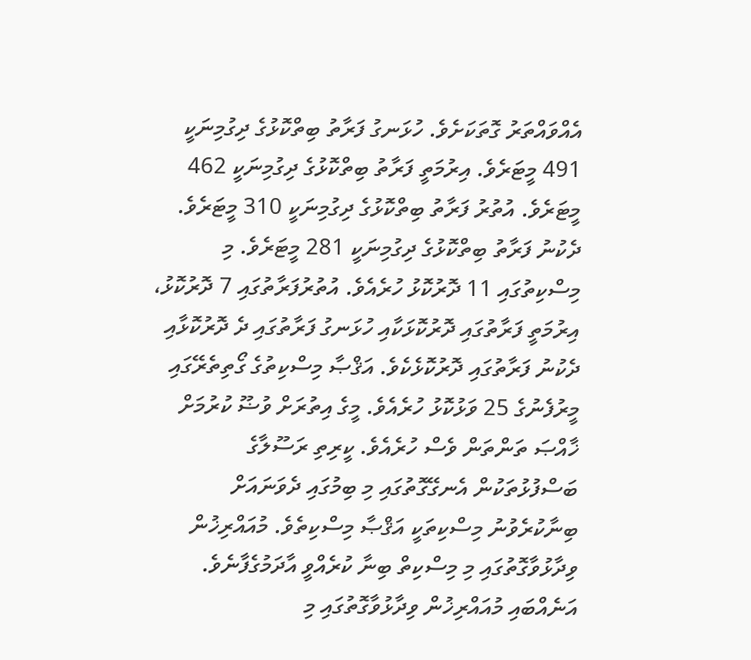އެއްވައްތަރު ގޮތަކަށެވެ. ހުޅަނގު ފަރާތު ބިތްކޮޅުގެ ދިގުމިނަކީ 491 މީޓަރެވެ. އިރުމަތީ ފަރާތު ބިތްކޮޅުގެ ދިގުމިނަކީ 462 މީޓަރެވެ. އުތުރު ފަރާތު ބިތްކޮޅުގެ ދިގުމިނަކީ 310 މީޓަރެވެ. ދެކުނު ފަރާތު ބިތްކޮޅުގެ ދިގުމިނަކީ 281 މީޓަރެވެ. މި މިސްކިތުގައި 11 ދޮރުކޮޅު ހުރެއެވެ. އުތުރުފަރާތުގައި 7 ދޮރުކޮޅު، އިރުމަތީ ފަރާތުގައި ދޮރުކޮޅަކާއި ހުޅަނގު ފަރާތުގައި ދެ ދޮރުކޮޅާއި ދެކުނު ފަރާތުގައި ދޮރުކޮޅެކެވެ. އަޤްޞާ މިސްކިތުގެ ގޯތިތެރޭގައި މީރުފެނުގެ 25 ވަޅުކޮޅު ހުރެއެވެ. މީގެ އިތުރަށް ވުޟޫ ކުރުމަށް ޚާއްޞަ ތަންތަން ވެސް ހުރެއެވެ. ކީރިތި ރަސޫލާގެ ބަސްފުޅުތަކުން އެނގޭގޮތުގައި މި ބިމުގައި ދެވަނައަށް ބިނާކުރެވުނު މިސްކިތަކީ އަޤްޞާ މިސްކިތެވެ. މުއައްރިޚުން ވިދާޅުވާގޮތުގައި މި މިސްކިތް ބިނާ ކުރެއްވީ އާދަމުގެފާނެވެ. އަނެއްބައި މުއައްރިޚުން ވިދާޅުވާގޮތުގައި މި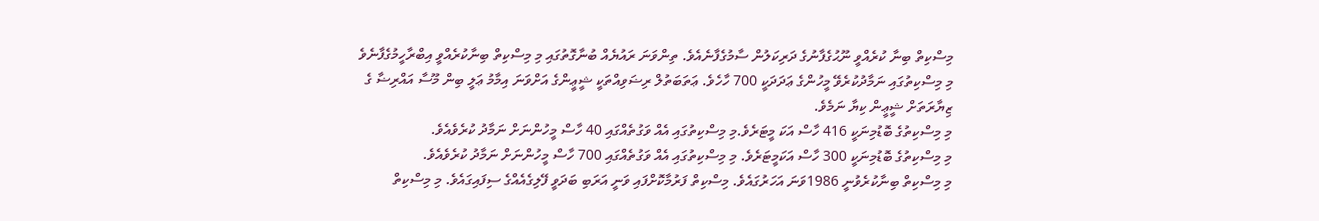މިސްކިތް ބިނާ ކުރެއްވީ ނޫޙުގެފާނުގެ ދަރިކަލުން ސާމުގެފާނެއެވެ. ތިންވަނަ ރައުޔެއް ބުނާގޮތުގައި މި މިސްކިތް ބިނާކުރެއްވީ އިބްރާހީމުގެފާނެވެ
މި މިސްކިތުގައި ނަމާދުކުރެވޭ މީހުންގެ ޢަދަދަކީ 700 ހާހެވެ. ޢަތަބަތުލް ރިޟަވިއްތަކީ ޝީޢީންގެ އަށްވަނަ އިމާމު ޢަލީ ބިން މޫސާ އައްރިޟާ ގެ ޒިޔާރަތަށް ޝީޢީން ކިޔާ ނަމެވެ.
މި މިސްކިތުގެ ބޮޑުމިނަކީ 416 ހާސް އަކަ މީޓަރެވެ.މި މިސްކިތުގައި އެއް ވަގުތެއްގައި 40 ހާސް މީހުންނަށް ނަމާދު ކުރެވެއެވެ.
މި މިސްކިތުގެ ބޮޑުމިނަކީ 300 ހާސް އަކަމީޓަރެވެ. މި މިސްކިތުގައި އެއް ވަގުތެއްގައި 700 ހާސް މީހުންނަށް ނަމާދު ކުރެވެއެވެ.
މި މިސްކިތް ބިނާކުރެވުނީ 1986ވަނަ އަހަރުގައެވެ. މިސްކިތް ފަރުމާކޮށްފައި ވަނީ އަރަބި ބަދަވީ ފޭލިގެއެއްގެ ސިފައިގައެވެ. މި މިސްކިތް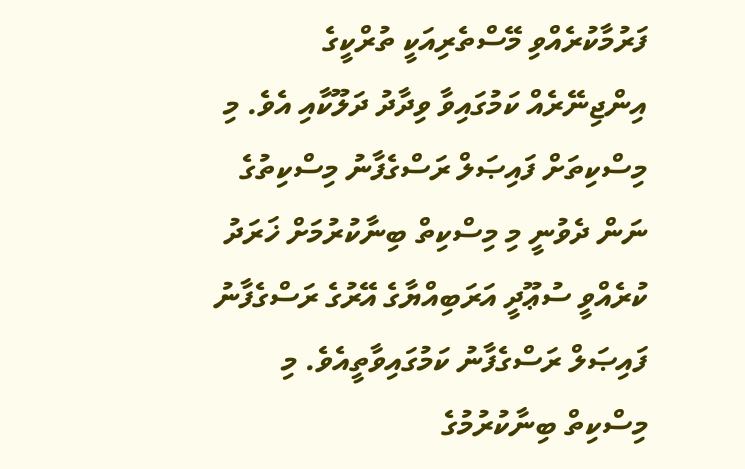ފަރުމާކުރެއްވި މޭސްތެރިއަކީ ތުރްކީގެ އިންޖިނޭރެއް ކަމުގައިވާ ވިދާދު ދަލޫކާއި އެވެ. މި މިސްކިތަށް ފައިޞަލް ރަސްގެފާނު މިސްކިތުގެ ނަން ދެވުނީ މި މިސްކިތް ބިނާކުރުމަށް ޚަރަދު ކުރެއްވީ ސުޢޫދީ އަރަބިއްޔާގެ އޭރުގެ ރަސްގެފާނު ފައިޞަލް ރަސްގެފާނު ކަމުގައިވާތީއެވެ. މި މިސްކިތް ބިނާކުރުމުގެ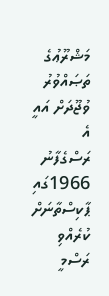މަޝްރޫޢުގެ ތަޞައްވުރު ވުޖޫދަށް އައީ އެ ރަސްގެފާނު 1966ގައި ޕާކިސްތާނަށް ކުރެއްވި ރަސްމީ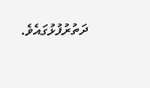ދަތުރުފުޅުގައެވެ.